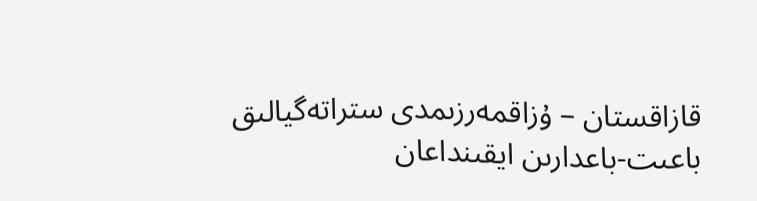قازاقستان – ۇزاقمەرزىمدى ستراتەگيالىق باعىت-باعدارىن ايقىنداعان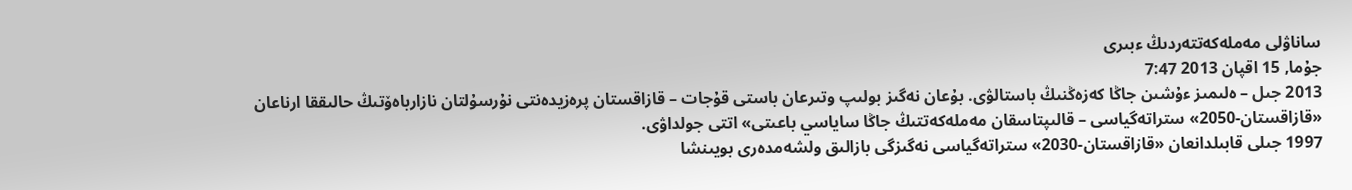ساناۋلى مەملەكەتتەردىڭ ءبىرى
جۇما, 15 اقپان 2013 7:47
2013 جىل – ەلىمىز ءۇشىن جاڭا كەزەڭنىڭ باستالۋى. بۇعان نەگىز بولىپ وتىرعان باستى قۇجات – قازاقستان پرەزيدەنتى نۇرسۇلتان نازارباەۆتىڭ حالىققا ارناعان «قازاقستان-2050» ستراتەگياسى – قالىپتاسقان مەملەكەتتىڭ جاڭا ساياسي باعىتى» اتتى جولداۋى.
1997 جىلى قابىلدانعان «قازاقستان-2030» ستراتەگياسى نەگىزگى بازالىق ولشەمدەرى بويىنشا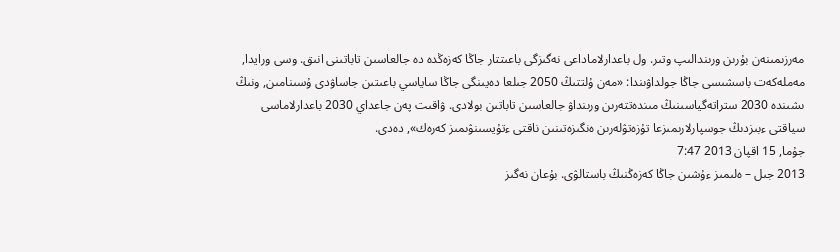مەرزىمىنەن بۇرىن ورىندالىپ وتىر. ول باعدارلاماداعى نەگىزگى باعىتتار جاڭا كەزەڭدە دە جالعاسىن تاباتىنى انىق. وسى ورايدا, مەملەكەت باسشىسى جاڭا جولداۋىندا: «مەن ۇلتتىڭ 2050 جىلعا دەيىنگى جاڭا ساياسي باعىتىن جاساۋدى ۇسىنامىن, ونىڭ ىشىندە 2030 ستراتەگياسىنىڭ مىندەتتەرىن ورىنداۋ جالعاسىن تاباتىن بولادى. ۋاقىت پەن جاعداي 2030 باعدارلاماسى سياقتى ءبىزدىڭ جوسپارلارىمىزعا تۇزەتۋلەرىن ەنگىزەتىنىن ناقتى ءتۇيسىنۋىمىز كەرەك», دەدى.
جۇما, 15 اقپان 2013 7:47
2013 جىل – ەلىمىز ءۇشىن جاڭا كەزەڭنىڭ باستالۋى. بۇعان نەگىز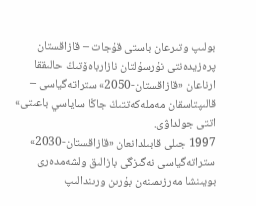بولىپ وتىرعان باستى قۇجات – قازاقستان پرەزيدەنتى نۇرسۇلتان نازارباەۆتىڭ حالىققا ارناعان «قازاقستان-2050» ستراتەگياسى – قالىپتاسقان مەملەكەتتىڭ جاڭا ساياسي باعىتى» اتتى جولداۋى.
1997 جىلى قابىلدانعان «قازاقستان-2030» ستراتەگياسى نەگىزگى بازالىق ولشەمدەرى بويىنشا مەرزىمىنەن بۇرىن ورىندالىپ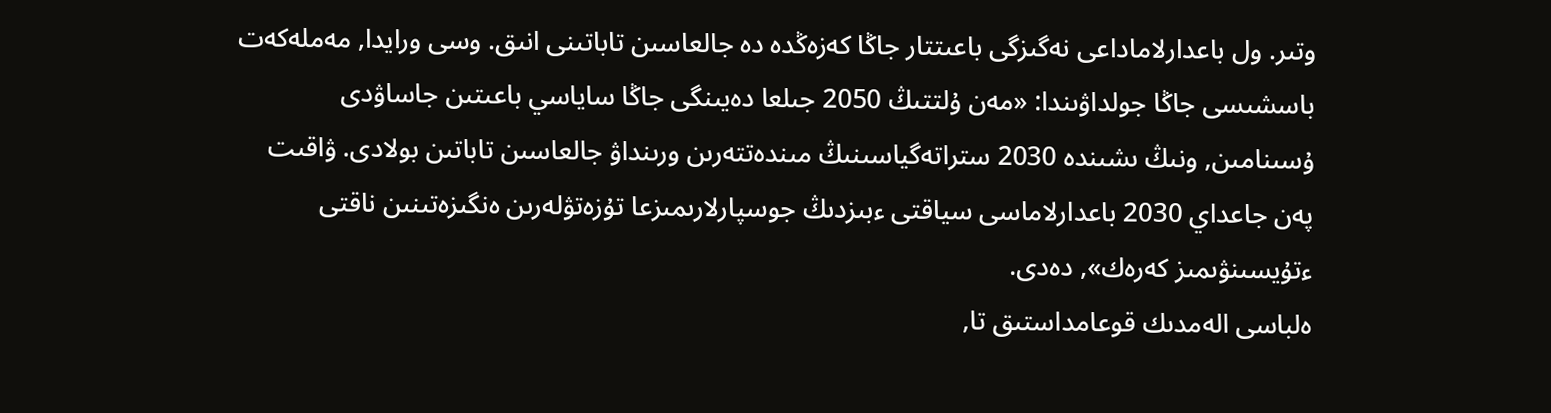وتىر. ول باعدارلاماداعى نەگىزگى باعىتتار جاڭا كەزەڭدە دە جالعاسىن تاباتىنى انىق. وسى ورايدا, مەملەكەت باسشىسى جاڭا جولداۋىندا: «مەن ۇلتتىڭ 2050 جىلعا دەيىنگى جاڭا ساياسي باعىتىن جاساۋدى ۇسىنامىن, ونىڭ ىشىندە 2030 ستراتەگياسىنىڭ مىندەتتەرىن ورىنداۋ جالعاسىن تاباتىن بولادى. ۋاقىت پەن جاعداي 2030 باعدارلاماسى سياقتى ءبىزدىڭ جوسپارلارىمىزعا تۇزەتۋلەرىن ەنگىزەتىنىن ناقتى ءتۇيسىنۋىمىز كەرەك», دەدى.
ەلباسى الەمدىك قوعامداستىق تا,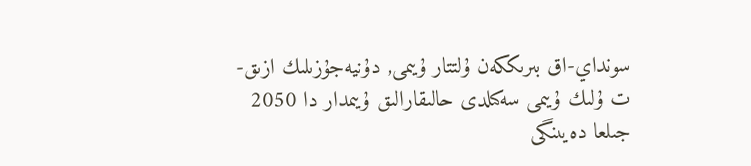سونداي-اق بىرىككەن ۇلتتار ۇيىمى, دۇنيەجۇزىلىك ازىق-ت ۇلىك ۇيىمى سەكىلدى حالىقارالىق ۇيىمدار دا 2050 جىلعا دەيىنگى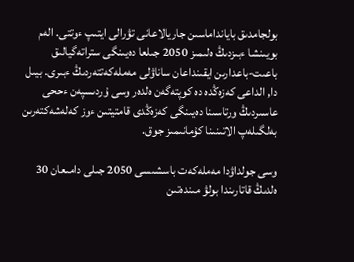بولجامدىق بايانداماسىن جاريالاعانى تۋرالى ايتىپ ءوتتى. الەم بويىنشا ءبىزدىڭ ەلىمىز 2050 جىلعا دەيىنگى ستراتەگيالىق باعىت-باعدارىن ايقىنداعان ساناۋلى مەملەكەتتەردىڭ ءبىرى. بيىل دا, الداعى كەزەڭدە دە كوپتەگەن ەلدەر وسى ۇردىسپەن ءححى عاسىردىڭ ورتاسىنا دەيىنگى كەزەڭدى قامتيتىن ءوز كەلەشەكتەرىن بەلگىلەپ الاتىنىنا كۇمانىمىز جوق.

وسى جولداۋدا مەملەكەت باسشىسى 2050 جىلى دامىعان 30 ەلدىڭ قاتارىندا بولۋ مىندەتىن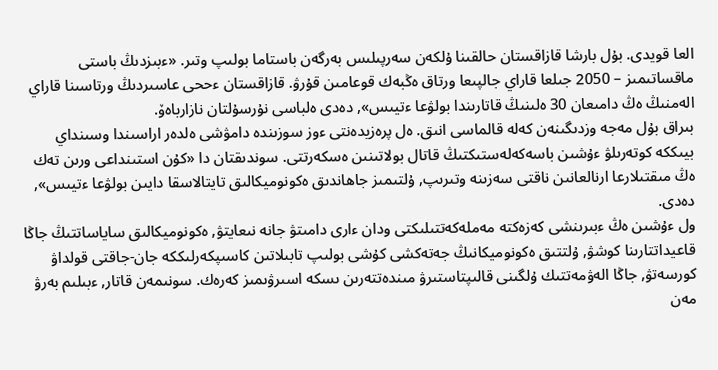العا قويدى. بۇل بارشا قازاقستان حالقىنا ۇلكەن سەرپىلىس بەرگەن باستاما بولىپ وتىر. «ءبىزدىڭ باستى ماقساتىمىز – 2050 جىلعا قاراي جالپىعا ورتاق ەڭبەك قوعامىن قۇرۋ. قازاقستان ءححى عاسىردىڭ ورتاسىنا قاراي الەمنىڭ ەڭ دامىعان 30 ەلىنىڭ قاتارىندا بولۋعا ءتيىس», دەدى ەلباسى نۇرسۇلتان نازارباەۆ.
بىراق بۇل مەجە وزدىگىنەن كەلە قالماسى انىق. ەل پرەزيدەنتى ءوز سوزىندە دامۋشى ەلدەر اراسىندا وسىنداي بيىككە كوتەرىلۋ ءۇشىن باسەكەلەستىكتىڭ قاتال بولاتىنىن ەسكەرتتى. سوندىقتان دا «كۇن استىنداعى ورىن تەك ەڭ مىقتىلارعا ارنالعانىن ناقتى سەزىنە وتىرىپ, ۇلتىمىز جاھاندىق ەكونوميكالىق تايتالاسقا دايىن بولۋعا ءتيىس», دەدى.
ول ءۇشىن ەڭ ءبىرىنشى كەزەكتە مەملەكەتتىلىكتى ودان ءارى دامىتۋ جانە نىعايتۋ, ەكونوميكالىق ساياساتتىڭ جاڭا قاعيداتتارىنا كوشۋ, ۇلتتىق ەكونوميكانىڭ جەتەكشى كۇشى بولىپ تابىلاتىن كاسىپكەرلىككە جان-جاقتى قولداۋ كورسەتۋ, جاڭا الەۋمەتتىك ۇلگىنى قالىپتاستىرۋ مىندەتتەرىن ىسكە اسىرۋىمىز كەرەك. سونىمەن قاتار, ءبىلىم بەرۋ مەن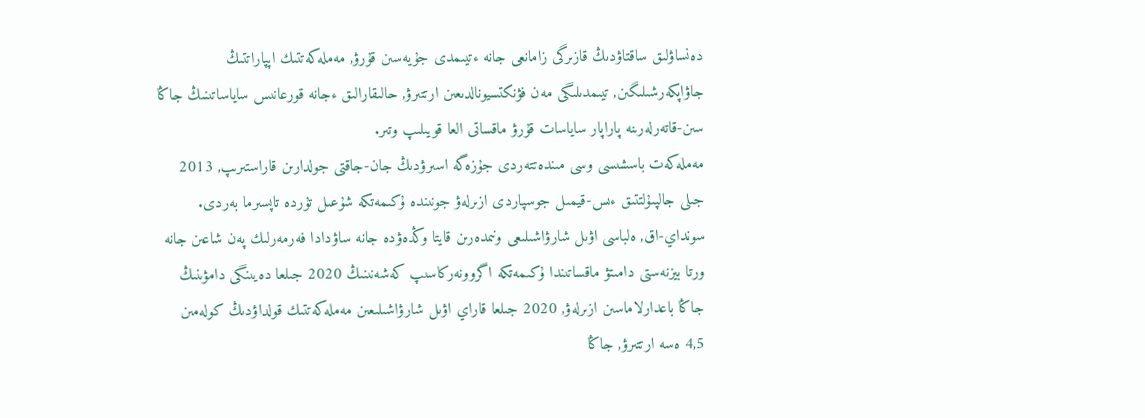دەنساۋلىق ساقتاۋدىڭ قازىرگى زامانعى جانە ءتيىمدى جۇيەسىن قۇرۋ, مەملەكەتتىك اپپاراتتىڭ جاۋاپكەرشىلىگىن, تيىمدىلىگى مەن فۋنكتسيونالدىعىن ارتتىرۋ, حالىقارالىق ءجانە قورعانىس ساياساتىنىڭ جاڭا سىن-قاتەرلەرىنە پاراپار ساياسات قۇرۋ ماقساتى العا قويىلىپ وتىر.
مەملەكەت باسشىسى وسى مىندەتتەردى جۇزەگە اسىرۋدىڭ جان-جاقتى جولدارىن قاراستىرىپ, 2013 جىلى جالپىۇلتتىق ءىس-قيمىل جوسپاردى ازىرلەۋ جونىندە ۇكىمەتكە شۇعىل تۇردە تاپسىرما بەردى.
سونداي-اق, ەلباسى اۋىل شارۋاشىلىعى ونىمدەرىن قايتا وڭدەۋدە جانە ساۋدادا فەرمەرلىك پەن شاعىن جانە ورتا بيزنەستى دامىتۋ ماقساتىندا ۇكىمەتكە اگروونەركاسىپ كەشەنىنىڭ 2020 جىلعا دەيىنگى دامۋىنىڭ جاڭا باعدارلاماسىن ازىرلەۋ, 2020 جىلعا قاراي اۋىل شارۋاشىلىعىن مەملەكەتتىك قولداۋدىڭ كولەمىن 4,5 ەسە ارتتىرۋ, جاڭا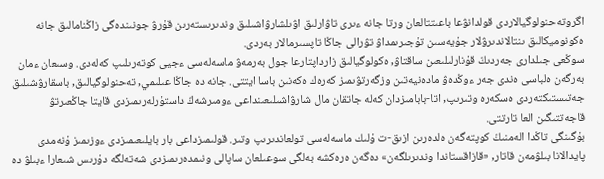اگروتەحنولوگيالاردى قولدانۋعا باعىتتالعان ورتا جانە ءىرى تاۋارلىق اۋىلشارۋاشىلىق وندىرىستەرىن قۇرۋ جونىندەگى زاڭنامالىق جانە ەكونوميكالىق ىنتالاندىرۋلار جۇيەسىن تۇجىرىمداۋ تۋرالى جاڭا تاپسىرمالار بەردى.
سوڭعى جىلدارى جەردىڭ قۇنارلىلىعىن ساقتاۋ, ەكولوگيالىق زارداپتارعا جول بەرمەۋ ماسەلەسى ءجيى كوتەرىلىپ كەلەدى. وسىعان ءمان بەرگەن ەلباسى ەندى جەر ءوڭدەۋ مادەنيەتىن وزگەرتۋىمىز كەرەك ەكەنىن باسا ايتتى. جانە دە جاڭا عىلىمي, تەحنولوگيالىق, باسقارۋشىلىق جەتىستىكتەردى ەسكەرە وتىرىپ, اتا-بابامىزدان كەلە جاتقان مال شارۋاشىلىعىنداعى ءومىرشەڭ داستۇرلەرىمىزدى قايتا جاڭعىرتۋ قاجەتتىگىن العا تارتتى.
بۇگىنگى تاڭدا الەمنىڭ كوپتەگەن ەلدەرىن ازىق-ت ۇلىك ماسەلەسى تولعاندىرىپ وتىر. قولىمىزداعى بار بايلىعىمىزدى ءوزىمىز ۇنەمدى پايدالانا بىلۋمەن قاتار, «قازاقستاندا وندىرىلگەن» دەگەن ەرەكشە بەلگى سوعىلعان ساپالى ونىمدەرىمىزدى شەتەلگە دۇرىس شىعارا ءبىلۋ دە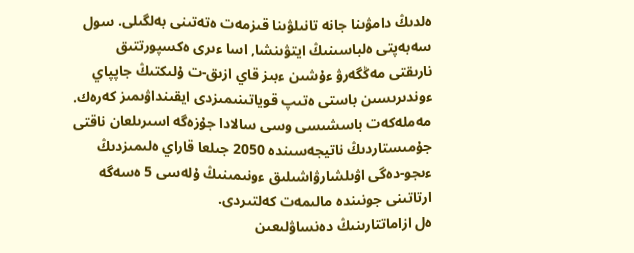ەلدىڭ دامۋىنا جانە تانىلۋىنا قىزمەت ەتەتىنى بەلگىلى. سول سەبەپتى ەلباسىنىڭ ايتۋىنشا, اسا ءىرى ەكسپورتتىق نارىقتى مەڭگەرۋ ءۇشىن ءبىز قاي ازىق-ت ۇلىكتىڭ جاپپاي ءوندىرىسىن باستى ەتىپ قوياتىنىمىزدى ايقىنداۋىمىز كەرەك. مەملەكەت باسشىسى وسى سالادا جۇزەگە اسىرىلعان ناقتى جۇمىستاردىڭ ناتيجەسىندە 2050 جىلعا قاراي ەلىمىزدىڭ ءىجو-دەگى اۋىلشارۋاشىلىق ءونىمىنىڭ ۇلەسى 5 ەسەگە ارتاتىنى جونىندە مالىمەت كەلتىردى.
ەل ازاماتتارىنىڭ دەنساۋلىعىن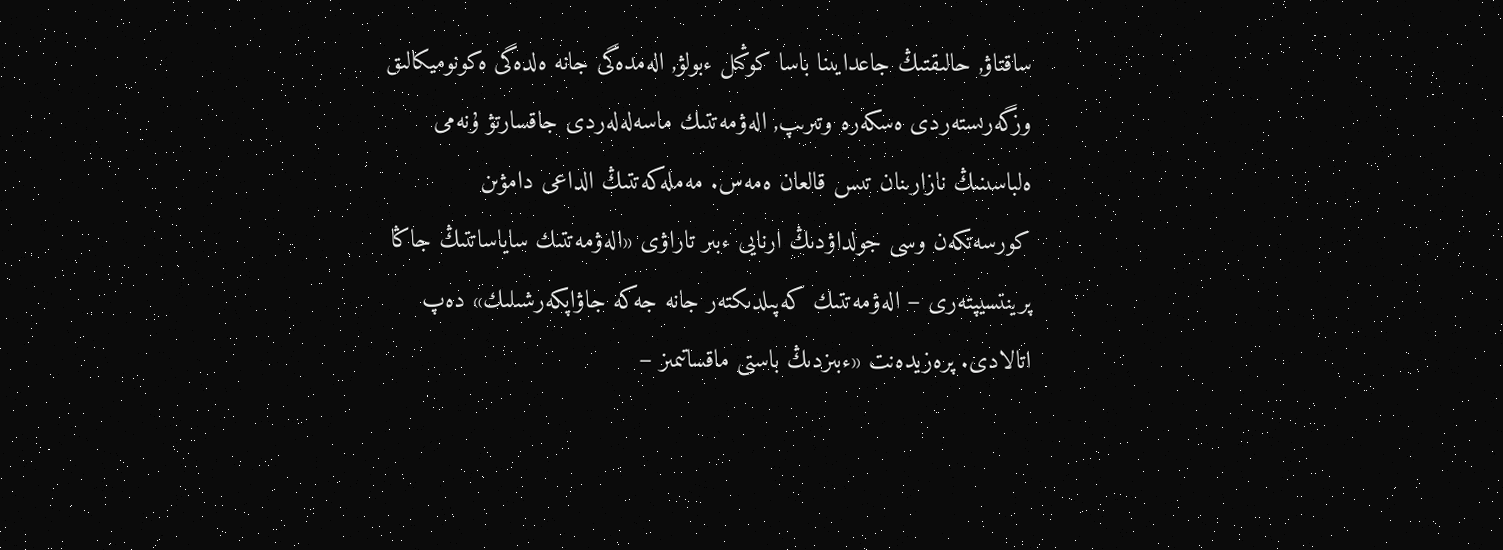ساقتاۋ, حالىقتىڭ جاعدايىنا باسا كوڭىل ءبولۋ, الەمدەگى جانە ەلدەگى ەكونوميكالىق وزگەرىستەردى ەسكەرە وتىرىپ, الەۋمەتتىك ماسەلەلەردى جاقسارتۋ ۇنەمى ەلباسىنىڭ نازارىنان تىس قالعان ەمەس. مەملەكەتتىڭ الداعى دامۋىن كورسەتكەن وسى جولداۋدىڭ ارنايى ءبىر تاراۋى «الەۋمەتتىك ساياساتتىڭ جاڭا پرينتسيپتەرى – الەۋمەتتىك كەپىلدىكتەر جانە جەكە جاۋاپكەرشىلىك» دەپ اتالادى. پرەزيدەنت «ءبىزدىڭ باستى ماقساتىمىز –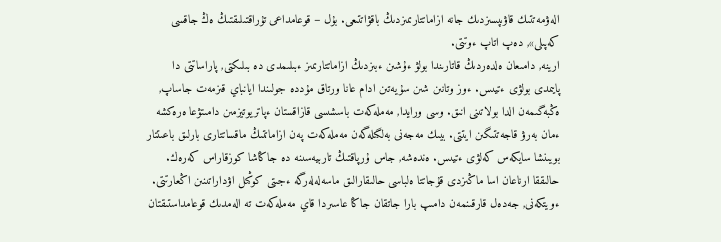الەۋمەتتىك قاۋىپسىزدىك جانە ازاماتتارىمىزدىڭ باقۋاتتىعى. بۇل – قوعامداعى تۇراقتىلىقتىڭ ەڭ جاقسى كەپىلى», دەپ اتاپ ءوتتى.
ارينە, دامىعان ەلدەردىڭ قاتارىندا بولۋ ءۇشىن ءبىزدىڭ ازاماتتارىمىز ءبىلىمدى دە بىلىكتى, پاراساتتى دا پايىمدى بولۋى ءتيىس. ءوز وتانىن شىن سۇيەتىن ادام عانا ورتاق مۇددە جولىندا ايانباي قىزمەت جاساپ, ەڭبەگىمەن الدا بولاتىنى انىق. وسى ورايدا, مەملەكەت باسشىسى قازاقستان ءپاتريوتيزمىن دامىتۋعا ەرەكشە ءمان بەرۋ قاجەتتىگىن ايتتى. بيىك مەجەنى بەلگىلەگەن مەملەكەت پەن ازاماتتىڭ ماقساتتارى بارلىق باعىتتار بويىنشا سايكەس كەلۋى ءتيىس. ەندەشە, جاس ۇرپاقتىڭ تاربيەسىنە دە جاڭاشا كوزقاراس كەرەك.
حالىققا ارناعان اسا ماڭىزدى قۇجاتتا ەلباسى حالىقارالىق ماسەلەلەرگە ءجىتى كوڭىل اۋداراتىنىن اڭعارتتى. ءويتكەنى, جەدەل قارقىنمەن دامىپ بارا جاتقان جاڭا عاسىردا قاي مەملەكەت تە الەمدىك قوعامداستىقتان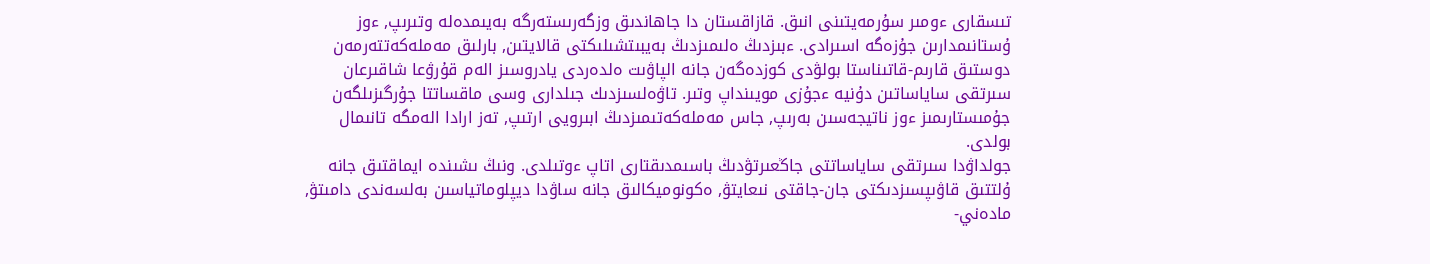تىسقارى ءومىر سۇرمەيتىنى انىق. قازاقستان دا جاھاندىق وزگەرىستەرگە بەيىمدەلە وتىرىپ, ءوز ۇستانىمدارىن جۇزەگە اسىرادى. ءبىزدىڭ ەلىمىزدىڭ بەيبىتشىلىكتى قالايتىن, بارلىق مەملەكەتتەرمەن دوستىق قارىم-قاتىناستا بولۋدى كوزدەگەن جانە الپاۋىت ەلدەردى يادروسىز الەم قۇرۋعا شاقىرعان سىرتقى ساياساتىن دۇنيە ءجۇزى مويىنداپ وتىر. تاۋەلسىزدىك جىلدارى وسى ماقساتتا جۇرگىزىلگەن جۇمىستارىمىز ءوز ناتيجەسىن بەرىپ, جاس مەملەكەتىمىزدىڭ ابىرويى ارتىپ, تەز ارادا الەمگە تانىمال بولدى.
جولداۋدا سىرتقى ساياساتتى جاڭعىرتۋدىڭ باسىمدىقتارى اتاپ ءوتىلدى. ونىڭ ىشىندە ايماقتىق جانە ۇلتتىق قاۋىپسىزدىكتى جان-جاقتى نىعايتۋ, ەكونوميكالىق جانە ساۋدا ديپلوماتياسىن بەلسەندى دامىتۋ, مادەني-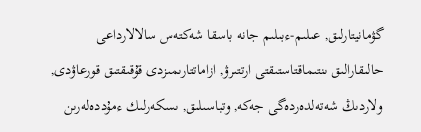گۋمانيتارلىق, عىلىم-ءبىلىم جانە باسقا شەكتەس سالالارداعى حالىقارالىق ىنتىماقتاستىقتى ارتتىرۋ, ازاماتتارىمىزدى قۇقىقتىق قورعاۋدى, ولاردىڭ شەتەلدەردەگى جەكە, وتباسىلىق, ىسكەرلىك ءمۇددەلەرىن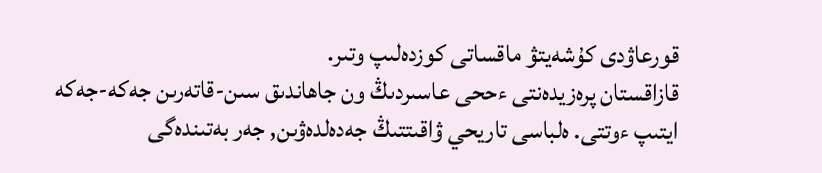قورعاۋدى كۇشەيتۋ ماقساتى كوزدەلىپ وتىر.
قازاقستان پرەزيدەنتى ءححى عاسىردىڭ ون جاھاندىق سىن-قاتەرىن جەكە-جەكە ايتىپ ءوتتى. ەلباسى تاريحي ۋاقىتتىڭ جەدەلدەۋىن, جەر بەتىندەگى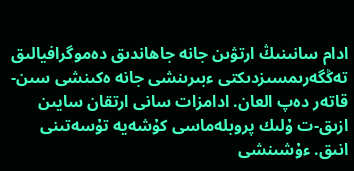ادام سانىنىڭ ارتۋىن جانە جاھاندىق دەموگرافيالىق تەڭگەرىمسىزدىكتى ءبىرىنشى جانە ەكىنشى سىن-قاتەر دەپ العان. ادامزات سانى ارتقان سايىن ازىق-ت ۇلىك پروبلەماسى كۇشەيە تۇسەتىنى انىق. ءۇشىنشى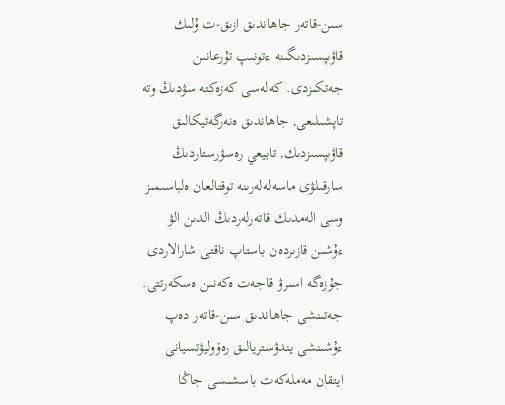سىن-قاتەر جاھاندىق ازىق-ت ۇلىك قاۋىپسىزدىگىنە ءتونىپ تۇرعانىن جەتكىزدى. كەلەسى كەزەكتە سۋدىڭ وتە تاپشىلىعى, جاھاندىق ەنەرگەتيكالىق قاۋىپسىزدىك, تابيعي رەسۋرستاردىڭ سارقىلۋى ماسەلەلەرىنە توقتالعان ەلباسىمىز وسى الەمدىك قاتەرلەردىڭ الدىن الۋ ءۇشىن قازىردەن باستاپ ناقتى شارالاردى جۇزەگە اسىرۋ قاجەت ەكەنىن ەسكەرتتى.
جەتىنشى جاھاندىق سىن-قاتەر دەپ ءۇشىنشى يندۋستريالىق رەۆوليۋتسيانى ايتقان مەملەكەت باسشىسى جاڭا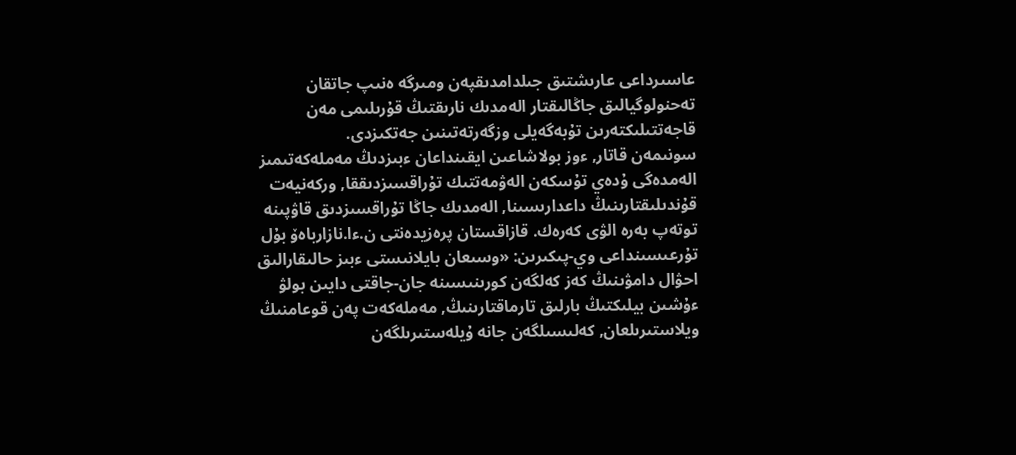عاسىرداعى عارىشتىق جىلدامدىقپەن ومىرگە ەنىپ جاتقان تەحنولوگيالىق جاڭالىقتار الەمدىك نارىقتىڭ قۇرىلىمى مەن قاجەتتىلىكتەرىن تۇبەگەيلى وزگەرتەتىنىن جەتكىزدى.
سونىمەن قاتار, ءوز بولاشاعىن ايقىنداعان ءبىزدىڭ مەملەكەتىمىز الەمدەگى ۇدەي تۇسكەن الەۋمەتتىك تۇراقسىزدىققا, وركەنيەت قۇندىلىقتارىنىڭ داعدارىسىنا, الەمدىك جاڭا تۇراقسىزدىق قاۋپىنە توتەپ بەرە الۋى كەرەك. قازاقستان پرەزيدەنتى ن.ءا.نازارباەۆ بۇل تۇرعىسىنداعى وي-پىكىرىن: «وسىعان بايلانىستى ءبىز حالىقارالىق احۋال دامۋىنىڭ كەز كەلگەن كورىنىسىنە جان-جاقتى دايىن بولۋ ءۇشىن بيلىكتىڭ بارلىق تارماقتارىنىڭ, مەملەكەت پەن قوعامنىڭ ويلاستىرىلعان, كەلىسىلگەن جانە ۇيلەستىرىلگەن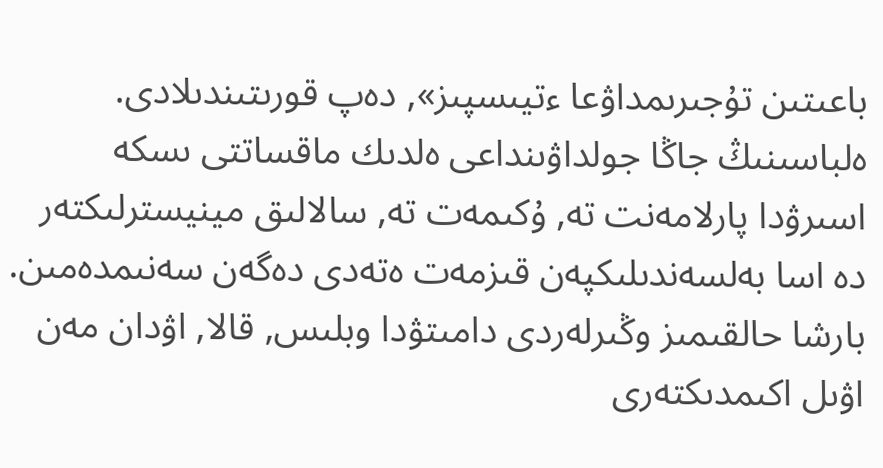باعىتىن تۇجىرىمداۋعا ءتيىسپىز», دەپ قورىتىندىلادى.
ەلباسىنىڭ جاڭا جولداۋىنداعى ەلدىك ماقساتتى ىسكە اسىرۋدا پارلامەنت تە, ۇكىمەت تە, سالالىق مينيسترلىكتەر دە اسا بەلسەندىلىكپەن قىزمەت ەتەدى دەگەن سەنىمدەمىن. بارشا حالقىمىز وڭىرلەردى دامىتۋدا وبلىس, قالا, اۋدان مەن اۋىل اكىمدىكتەرى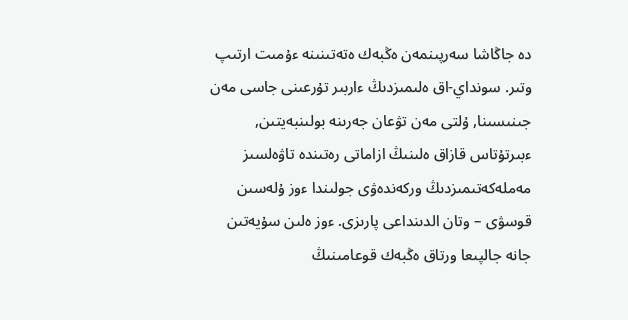دە جاڭاشا سەرپىنمەن ەڭبەك ەتەتىنىنە ءۇمىت ارتىپ وتىر. سونداي-اق ەلىمىزدىڭ ءاربىر تۇرعىنى جاسى مەن جىنىسىنا, ۇلتى مەن تۋعان جەرىنە بولىنبەيتىن, ءبىرتۇتاس قازاق ەلىنىڭ ازاماتى رەتىندە تاۋەلسىز مەملەكەتىمىزدىڭ وركەندەۋى جولىندا ءوز ۇلەسىن قوسۋى – وتان الدىنداعى پارىزى. ءوز ەلىن سۇيەتىن جانە جالپىعا ورتاق ەڭبەك قوعامىنىڭ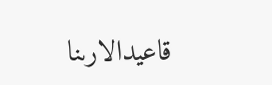قاعيدالارىنا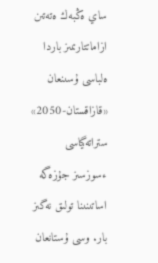ساي ەڭبەك ەتەتىن ازاماتتارىمىز باردا ەلباسى ۇسىنعان «قازاقستان-2050» ستراتەگياسى ءسوزسىز جۇزەگە اساتىنىنا تولىق نەگىز بار. وسى ۇستانعان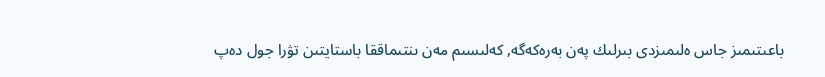باعىتىمىز جاس ەلىمىزدى بىرلىك پەن بەرەكەگە, كەلىسىم مەن ىنتىماققا باستايتىن تۋرا جول دەپ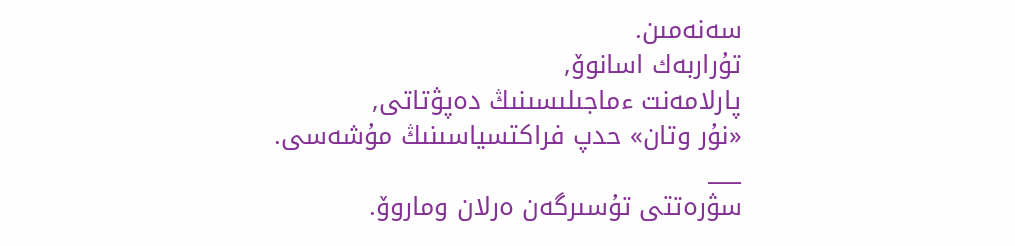سەنەمىن.
تۇراربەك اسانوۆ,
پارلامەنت ءماجىلىسىنىڭ دەپۋتاتى,
«نۇر وتان» حدپ فراكتسياسىنىڭ مۇشەسى.
___
سۋرەتتى تۇسىرگەن ەرلان وماروۆ.